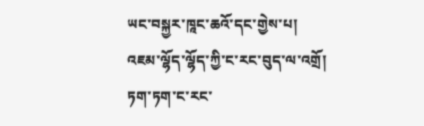ཡང་བསྐྱར་ཁཱང་ཆའོ་དང་གྱེས་པ།
འཇམ་ལྷོད་ལྷོད་ཀྱི་ང་རང་བུད་ལ་འགྲོ།
ཏག་ཏག་ང་རང་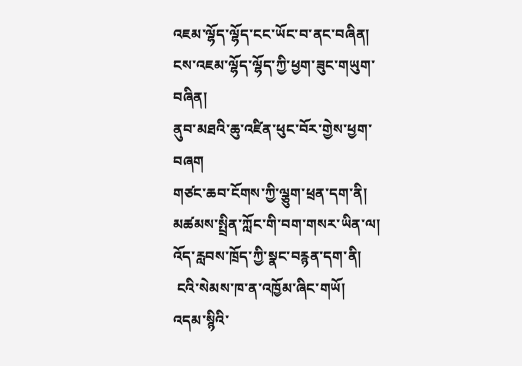འཇམ་ལྷོད་ལྷོད་ངང་ཡོང་བ་ནང་བཞིན།
ངས་འཇམ་ལྷོད་ལྷོད་ཀྱི་ཕྱག་ཟུང་གཡུག་བཞིན།
ནུབ་མཐའི་ཆུ་འཛིན་ཕུང་བོར་གྱེས་ཕྱག་བཞག
གཙང་ཆབ་ངོགས་ཀྱི་ལྕུག་ཕྲན་དག་ནི།
མཚམས་སྤྲིན་ཀློང་གི་བག་གསར་ཡིན་ལ།
འོད་རླབས་ཁྲོད་ཀྱི་སྣང་བརྙན་དག་ནི།
 ངའི་སེམས་ཁ་ན་འཁྱོམ་ཞིང་གཡོ།
འདམ་སྙིའི་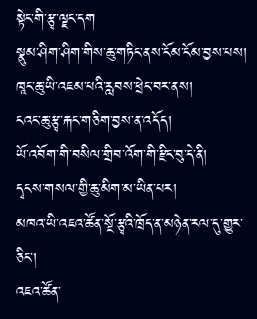སྟེང་གི་རྩྭ་ལྗང་དག
སྣུམ་ཤིག་ཤིག་གིས་ཆུ་གཏིང་ནས་ངོམ་ངོམ་བྱས་པས།
ཁཱང་ཆུ་ཡི་འཇམ་པའི་རླབས་ཕྲེང་བར་ནས།
ངའང་ཆུ་རྩྭ་རྐང་གཅིག་བྱས་ན་འདོད།
ཡོ་འབོག་གི་བསིལ་གྲིབ་འོག་གི་རྫིང་བུ་དེ་ནི།
དྭངས་གསལ་གྱི་ཆུ་མིག་མ་ཡིན་པར།
མཁའ་ཡི་འཇའ་ཚོན་སྔོ་རྩྭའི་ཁྲོད་ན་མཉེན་རལ་དུ་གྱུར་ཅིང་།
འཇའ་ཚོན་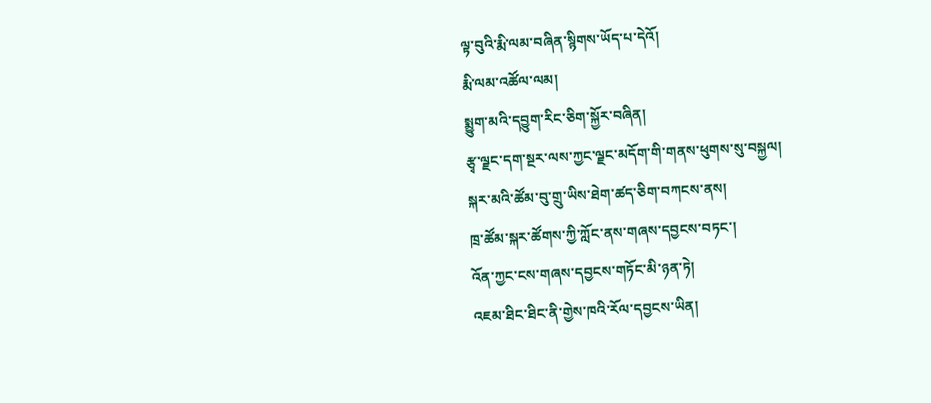ལྟ་བུའི་རྨི་ལམ་བཞིན་སྙིགས་ཡོད་པ་དེའོ།
རྨི་ལམ་འཚོལ་ལམ།
སྨྱུག་མའི་དབྱུག་རིང་ཅིག་སྐྱོར་བཞིན།
རྩྭ་ལྗང་དག་སྔར་ལས་ཀྱང་ལྗང་མདོག་གི་གནས་ཕུགས་སུ་བསྐྱལ།
སྐར་མའི་ཚོམ་བུ་གྲུ་ཡིས་ཐེག་ཚད་ཅིག་བཀངས་ནས།
ཁྲ་ཚོམ་སྐར་ཚོགས་ཀྱི་ཀློང་ནས་གཞས་དབྱངས་བཏང་།
འོན་ཀྱང་ངས་གཞས་དབྱངས་གཏོང་མི་ཉན་ཏེ།
འཇམ་ཐིང་ཐིང་ནི་གྱེས་ཁའི་རོལ་དབྱངས་ཡིན།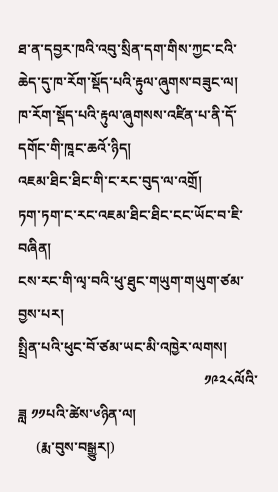ཐ་ན་དབྱར་ཁའི་འབུ་སྲིན་དག་གིས་ཀྱང་ངའི་ཆེད་དུ་ཁ་རོག་སྡོད་པའི་རྟུལ་ཞུགས་བཟུང་ལ།
ཁ་རོག་སྡོད་པའི་རྟུལ་ཞུགསས་འཛིན་པ་ནི་དོ་དགོང་གི་ཁཱང་ཆའོ་ཉིད།
འཇམ་ཐིང་ཐིང་གི་ང་རང་བུད་ལ་འགྲོ།
ཏག་ཏག་ང་རང་འཇམ་ཐིང་ཐིང་ངང་ཡོང་བ་ཇི་བཞིན།
ངས་རང་གི་ལྭ་བའི་ཕུ་ཐུང་གཡུག་གཡུག་ཙམ་བྱས་པར།
སྤྲིན་པའི་ཕུང་བོ་ཙམ་ཡང་མི་འཁྱེར་ལགས།
                                                   ༡༩༢༨ལོའི་ཟླ ༡༡པའི་ཚེས་༦ཉིན་ལ།
     (རྨ་བུས་བསྒྱུར།)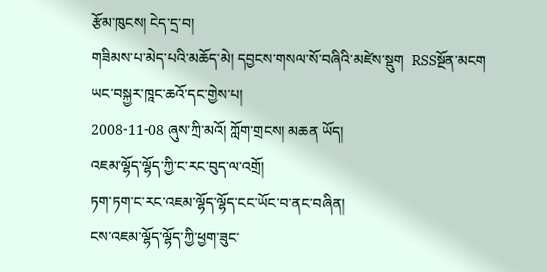རྩོམ་ཁུངས། ངེད་དྲ་བ།
གཟིམས་པ་མེད་པའི་མཆོད་མེ། དབྱངས་གསལ་སོ་བཞིའི་མཛེས་སྡུག  RSSསྔོན་མངག
ཡང་བསྐྱར་ཁཱང་ཆའོ་དང་གྱེས་པ།
2008-11-08 ཞུས་ཀྲི་མའོ། ཀློག་གྲངས། མཆན ཡོད།
འཇམ་ལྷོད་ལྷོད་ཀྱི་ང་རང་བུད་ལ་འགྲོ།
ཏག་ཏག་ང་རང་འཇམ་ལྷོད་ལྷོད་ངང་ཡོང་བ་ནང་བཞིན།
ངས་འཇམ་ལྷོད་ལྷོད་ཀྱི་ཕྱག་ཟུང་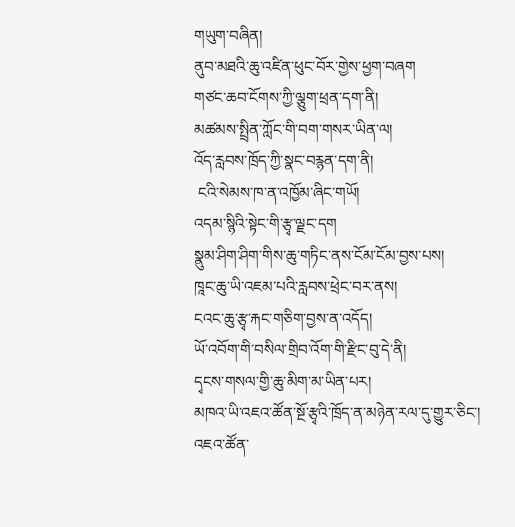གཡུག་བཞིན།
ནུབ་མཐའི་ཆུ་འཛིན་ཕུང་བོར་གྱེས་ཕྱག་བཞག
གཙང་ཆབ་ངོགས་ཀྱི་ལྕུག་ཕྲན་དག་ནི།
མཚམས་སྤྲིན་ཀློང་གི་བག་གསར་ཡིན་ལ།
འོད་རླབས་ཁྲོད་ཀྱི་སྣང་བརྙན་དག་ནི།
 ངའི་སེམས་ཁ་ན་འཁྱོམ་ཞིང་གཡོ།
འདམ་སྙིའི་སྟེང་གི་རྩྭ་ལྗང་དག
སྣུམ་ཤིག་ཤིག་གིས་ཆུ་གཏིང་ནས་ངོམ་ངོམ་བྱས་པས།
ཁཱང་ཆུ་ཡི་འཇམ་པའི་རླབས་ཕྲེང་བར་ནས།
ངའང་ཆུ་རྩྭ་རྐང་གཅིག་བྱས་ན་འདོད།
ཡོ་འབོག་གི་བསིལ་གྲིབ་འོག་གི་རྫིང་བུ་དེ་ནི།
དྭངས་གསལ་གྱི་ཆུ་མིག་མ་ཡིན་པར།
མཁའ་ཡི་འཇའ་ཚོན་སྔོ་རྩྭའི་ཁྲོད་ན་མཉེན་རལ་དུ་གྱུར་ཅིང་།
འཇའ་ཚོན་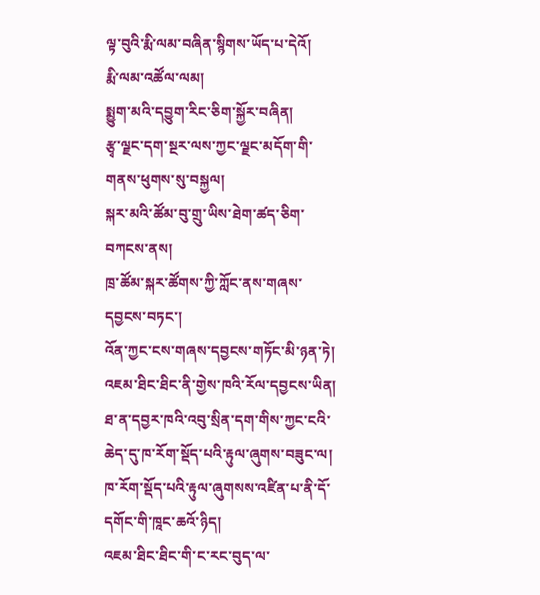ལྟ་བུའི་རྨི་ལམ་བཞིན་སྙིགས་ཡོད་པ་དེའོ།
རྨི་ལམ་འཚོལ་ལམ།
སྨྱུག་མའི་དབྱུག་རིང་ཅིག་སྐྱོར་བཞིན།
རྩྭ་ལྗང་དག་སྔར་ལས་ཀྱང་ལྗང་མདོག་གི་གནས་ཕུགས་སུ་བསྐྱལ།
སྐར་མའི་ཚོམ་བུ་གྲུ་ཡིས་ཐེག་ཚད་ཅིག་བཀངས་ནས།
ཁྲ་ཚོམ་སྐར་ཚོགས་ཀྱི་ཀློང་ནས་གཞས་དབྱངས་བཏང་།
འོན་ཀྱང་ངས་གཞས་དབྱངས་གཏོང་མི་ཉན་ཏེ།
འཇམ་ཐིང་ཐིང་ནི་གྱེས་ཁའི་རོལ་དབྱངས་ཡིན།
ཐ་ན་དབྱར་ཁའི་འབུ་སྲིན་དག་གིས་ཀྱང་ངའི་ཆེད་དུ་ཁ་རོག་སྡོད་པའི་རྟུལ་ཞུགས་བཟུང་ལ།
ཁ་རོག་སྡོད་པའི་རྟུལ་ཞུགསས་འཛིན་པ་ནི་དོ་དགོང་གི་ཁཱང་ཆའོ་ཉིད།
འཇམ་ཐིང་ཐིང་གི་ང་རང་བུད་ལ་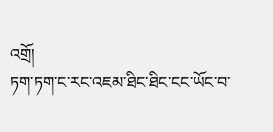འགྲོ།
ཏག་ཏག་ང་རང་འཇམ་ཐིང་ཐིང་ངང་ཡོང་བ་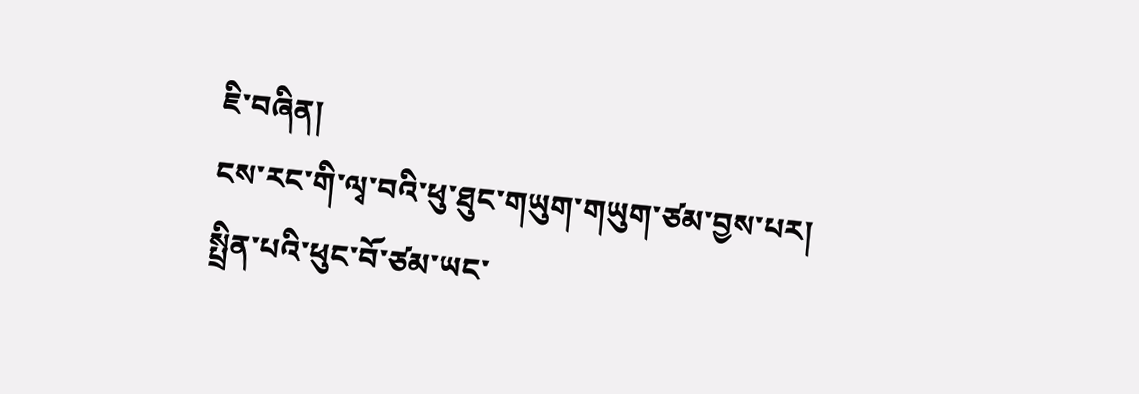ཇི་བཞིན།
ངས་རང་གི་ལྭ་བའི་ཕུ་ཐུང་གཡུག་གཡུག་ཙམ་བྱས་པར།
སྤྲིན་པའི་ཕུང་བོ་ཙམ་ཡང་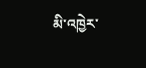མི་འཁྱེར་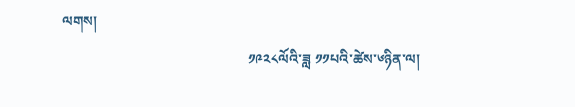ལགས།
                                                   ༡༩༢༨ལོའི་ཟླ ༡༡པའི་ཚེས་༦ཉིན་ལ།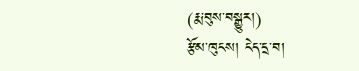(རྨ་བུས་བསྒྱུར།)
རྩོམ་ཁུངས། ངེད་དྲ་བ།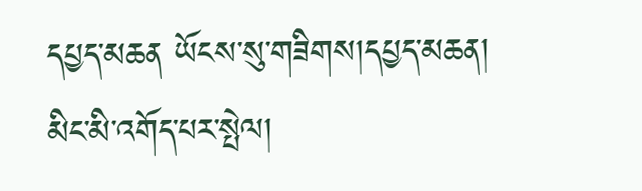དཔྱད་མཆན ཡོངས་སུ་གཟིགས།དཔྱད་མཆན།
མིང་མི་འགོད་པར་སྤེལ།